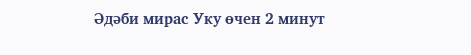Әдәби мирас Уку өчен 2 минут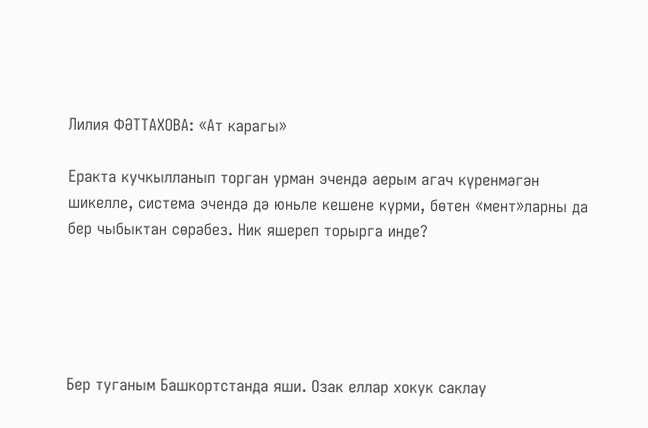Лилия ФӘТТАХОВА: «Ат карагы»

Еракта кучкылланып торган урман эчендә аерым агач күренмәгән шикелле, система эчендә дә юньле кешене күрми, бөтен «мент»ларны да бер чыбыктан сөрәбез. Ник яшереп торырга инде?





Бер туганым Башкортстанда яши. Озак еллар хокук саклау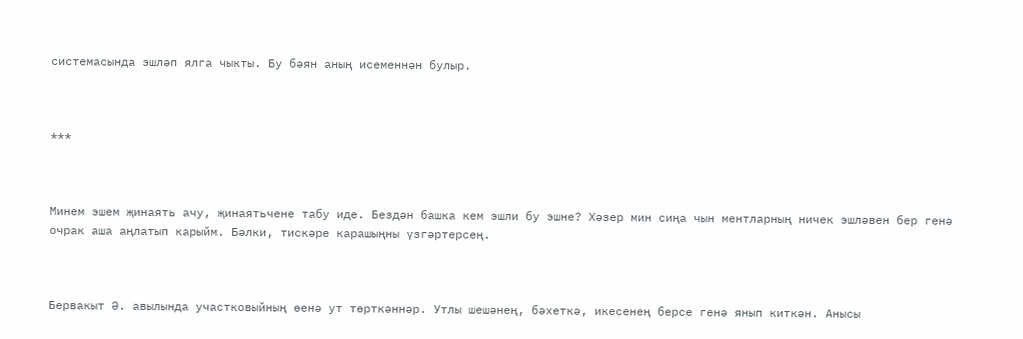системасында эшләп ялга чыкты. Бу бәян аның исеменнән булыр.



***



Минем эшем җинаять ачу, җинаятьчене табу иде. Бездән башка кем эшли бу эшне? Хәзер мин сиңа чын ментларның ничек эшләвен бер генә очрак аша аңлатып карыйм. Бәлки, тискәре карашыңны үзгәртерсең.



Бервакыт Ә. авылында участковыйның өенә ут төрткәннәр. Утлы шешәнең, бәхеткә, икесенең берсе генә янып киткән. Анысы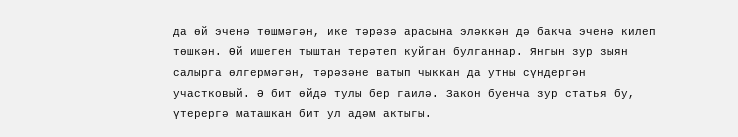да өй эченә төшмәгән, ике тәрәзә арасына эләккән дә бакча эченә килеп төшкән. Өй ишеген тыштан терәтеп куйган булганнар. Янгын зур зыян салырга өлгермәгән, тәрәзәне ватып чыккан да утны сүндергән участковый. Ә бит өйдә тулы бер гаилә. Закон буенча зур статья бу, үтерергә маташкан бит ул адәм актыгы.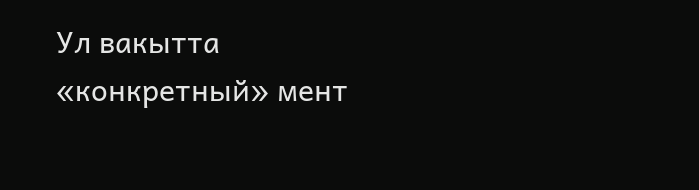Ул вакытта «конкретный» мент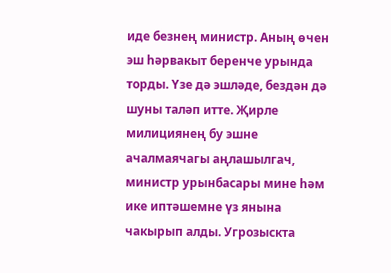иде безнең министр. Аның өчен эш һәрвакыт беренче урында торды. Үзе дә эшләде, бездән дә шуны таләп итте. Җирле милициянең бу эшне ачалмаячагы аңлашылгач, министр урынбасары мине һәм ике иптәшемне үз янына чакырып алды. Угрозыскта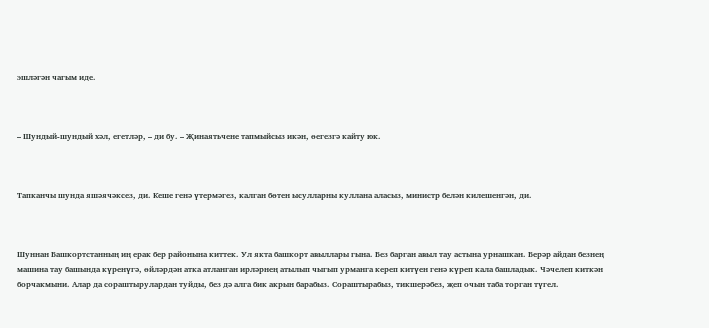эшләгән чагым иде.



– Шундый-шундый хәл, егетләр, – ди бу. – Җинаятьчене тапмыйсыз икән, өегезгә кайту юк.



Тапканчы шунда яшәячәксез, ди. Кеше генә үтермәгез, калган бөтен ысулларны куллана аласыз, министр белән килешенгән, ди.



Шуннан Башкортстанның иң ерак бер районына киттек. Ул якта башкорт авыллары гына. Без барган авыл тау астына урнашкан. Берәр айдан безнең машина тау башында күренүгә, өйләрдән атка атланган ирләрнең атылып чыгып урманга кереп китүен генә күреп кала башладык. Чәчелеп киткән борчакмыни. Алар да сораштырулардан туйды, без дә алга бик акрын барабыз. Сораштырабыз, тикшерәбез, җеп очын таба торган түгел.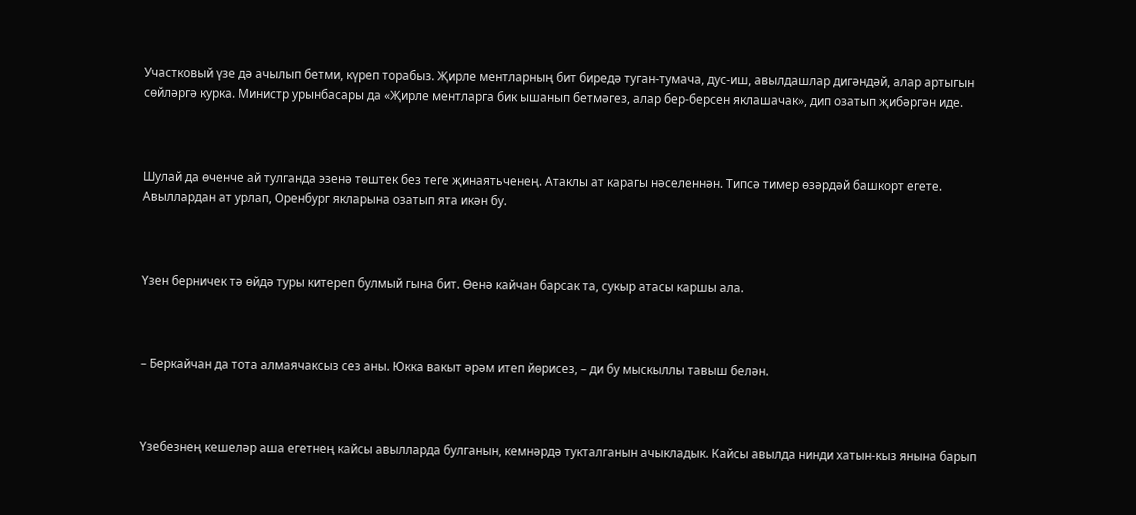Участковый үзе дә ачылып бетми, күреп торабыз. Җирле ментларның бит биредә туган-тумача, дус-иш, авылдашлар дигәндәй, алар артыгын сөйләргә курка. Министр урынбасары да «Җирле ментларга бик ышанып бетмәгез, алар бер-берсен яклашачак», дип озатып җибәргән иде.



Шулай да өченче ай тулганда эзенә төштек без теге җинаятьченең. Атаклы ат карагы нәселеннән. Типсә тимер өзәрдәй башкорт егете. Авыллардан ат урлап, Оренбург якларына озатып ята икән бу.



Үзен берничек тә өйдә туры китереп булмый гына бит. Өенә кайчан барсак та, сукыр атасы каршы ала.



– Беркайчан да тота алмаячаксыз сез аны. Юкка вакыт әрәм итеп йөрисез, – ди бу мыскыллы тавыш белән.



Үзебезнең кешеләр аша егетнең кайсы авылларда булганын, кемнәрдә тукталганын ачыкладык. Кайсы авылда нинди хатын-кыз янына барып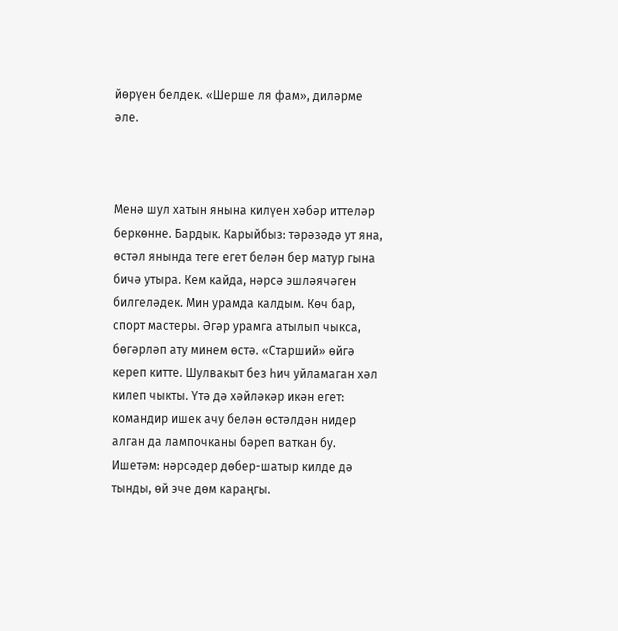йөрүен белдек. «Шерше ля фам», диләрме әле.



Менә шул хатын янына килүен хәбәр иттеләр беркөнне. Бардык. Карыйбыз: тәрәзәдә ут яна, өстәл янында теге егет белән бер матур гына бичә утыра. Кем кайда, нәрсә эшләячәген билгеләдек. Мин урамда калдым. Көч бар, спорт мастеры. Әгәр урамга атылып чыкса, бөгәрләп ату минем өстә. «Старший» өйгә кереп китте. Шулвакыт без һич уйламаган хәл килеп чыкты. Үтә дә хәйләкәр икән егет: командир ишек ачу белән өстәлдән нидер алган да лампочканы бәреп ваткан бу. Ишетәм: нәрсәдер дөбер-шатыр килде дә тынды, өй эче дөм караңгы.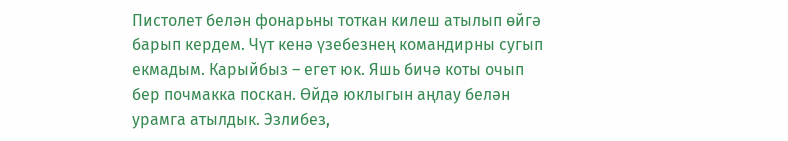Пистолет белән фонарьны тоткан килеш атылып өйгә барып кердем. Чүт кенә үзебезнең командирны сугып екмадым. Карыйбыз – егет юк. Яшь бичә коты очып бер почмакка поскан. Өйдә юклыгын аңлау белән урамга атылдык. Эзлибез,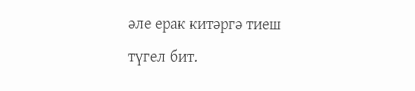әле ерак китәргә тиеш түгел бит.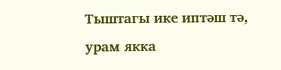Тыштагы ике иптәш тә, урам якка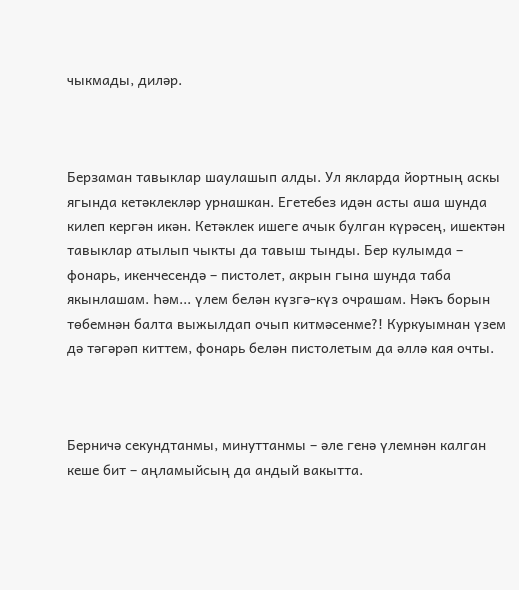чыкмады, диләр.



Берзаман тавыклар шаулашып алды. Ул якларда йортның аскы ягында кетәклекләр урнашкан. Егетебез идән асты аша шунда килеп кергән икән. Кетәклек ишеге ачык булган күрәсең, ишектән тавыклар атылып чыкты да тавыш тынды. Бер кулымда – фонарь, икенчесендә – пистолет, акрын гына шунда таба якынлашам. Һәм... үлем белән күзгә-күз очрашам. Нәкъ борын төбемнән балта выжылдап очып китмәсенме?! Куркуымнан үзем дә тәгәрәп киттем, фонарь белән пистолетым да әллә кая очты.



Берничә секундтанмы, минуттанмы – әле генә үлемнән калган кеше бит – аңламыйсың да андый вакытта.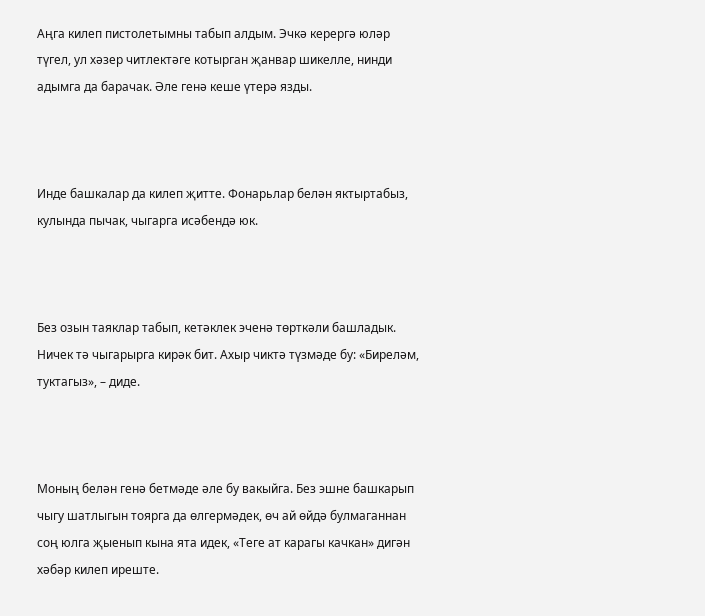Аңга килеп пистолетымны табып алдым. Эчкә керергә юләр түгел, ул хәзер читлектәге котырган җанвар шикелле, нинди адымга да барачак. Әле генә кеше үтерә язды.



Инде башкалар да килеп җитте. Фонарьлар белән яктыртабыз, кулында пычак, чыгарга исәбендә юк.



Без озын таяклар табып, кетәклек эченә төрткәли башладык. Ничек тә чыгарырга кирәк бит. Ахыр чиктә түзмәде бу: «Биреләм, туктагыз», – диде.



Моның белән генә бетмәде әле бу вакыйга. Без эшне башкарып чыгу шатлыгын тоярга да өлгермәдек, өч ай өйдә булмаганнан соң юлга җыенып кына ята идек, «Теге ат карагы качкан» дигән хәбәр килеп иреште.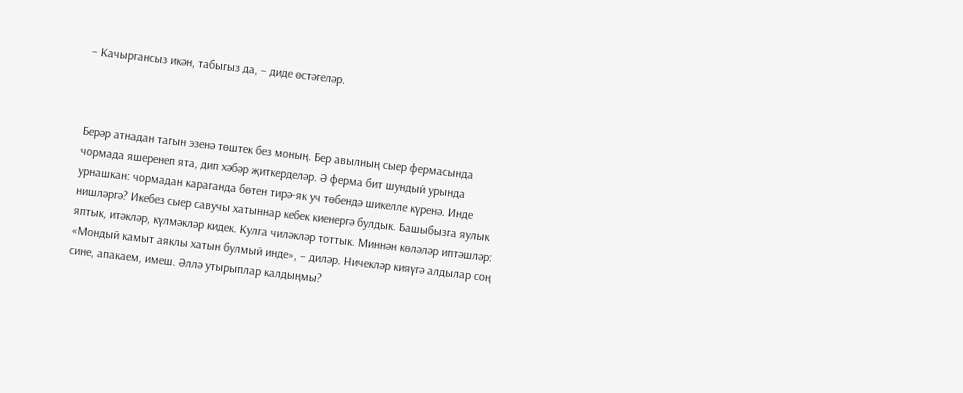– Качыргансыз икән, табыгыз да, – диде өстәгеләр.



Берәр атнадан тагын эзенә төштек без моның. Бер авылның сыер фермасында чормада яшеренеп ята, дип хәбәр җиткерделәр. Ә ферма бит шундый урында урнашкан: чормадан караганда бөтен тирә-як уч төбендә шикелле күренә. Инде нишләргә? Икебез сыер савучы хатыннар кебек киенергә булдык. Башыбызга яулык яптык, итәкләр, күлмәкләр кидек. Кулга чиләкләр тоттык. Миннән көләләр иптәшләр: «Мондый камыт аяклы хатын булмый инде», – диләр. Ничекләр кияүгә алдылар соң сине, апакаем, имеш. Әллә утырыплар калдыңмы?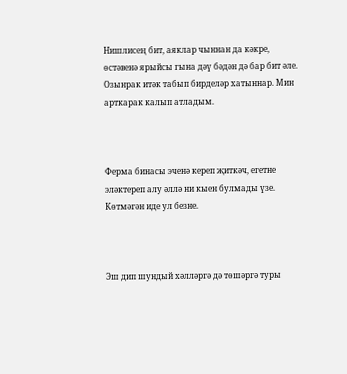Нишлисең бит, аяклар чыннан да кәкре, өстәвенә ярыйсы гына дәү бәдән дә бар бит әле. Озынрак итәк табып бирделәр хатыннар. Мин арткарак калып атладым.



Ферма бинасы эченә кереп җиткәч, егетне эләктереп алу әллә ни кыен булмады үзе. Көтмәгән иде ул безне.



Эш дип шундый хәлләргә дә төшәргә туры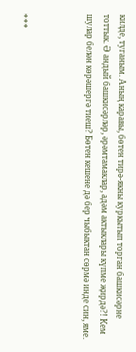килде, туганым. Аның каравы, бөтен тирә-якны куркытып торган башкисәрне тоттык. Ә андый башкисәрләр, әрәмтамаклар, адәм актыклары күпме җирдә?! Кем шулар белән көрәшергә тиеш? Бөтен кешене дә бер чыбыктан сөрмә инде син, яме.



***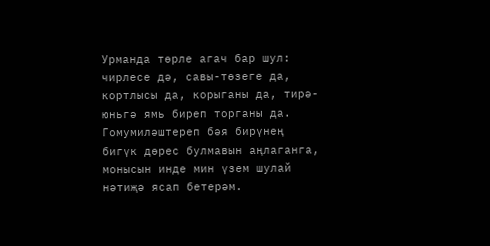Урманда төрле агач бар шул: чирлесе дә, савы-төзеге да, кортлысы да, корыганы да, тирә-юньгә ямь биреп торганы да. Гомумиләштереп бәя бирүнең бигүк дөрес булмавын аңлаганга, монысын инде мин үзем шулай нәтиҗә ясап бетерәм.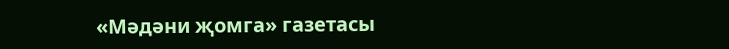«Мәдәни җомга» газетасы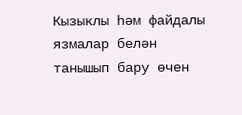Кызыклы һәм файдалы язмалар белән танышып бару өчен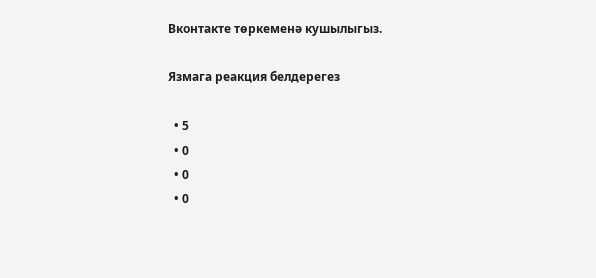Вконтакте төркеменә кушылыгыз.

Язмага реакция белдерегез

  • 5
  • 0
  • 0
  • 0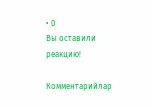• 0
Вы оставили реакцию!

Комментарийлар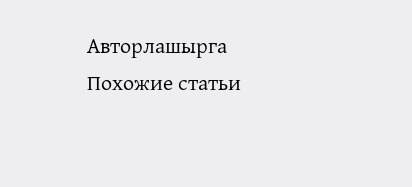Авторлашырга
Похожие статьи